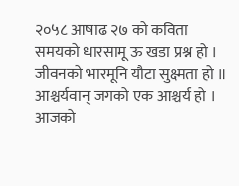२०५८ आषाढ २७ को कविता
समयको धारसामू ऊ खडा प्रश्न हो ।
जीवनको भारमूनि यौटा सुक्ष्मता हो ॥
आश्चर्यवान् जगको एक आश्चर्य हो ।
आजको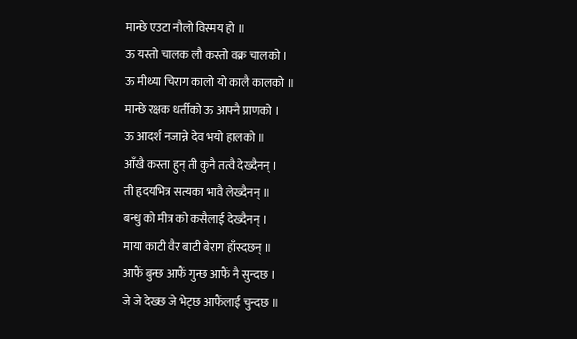मान्छे एउटा नौलो विस्मय हो ॥
ऊ यस्तो चालक लौ कस्तो वक्र चालको ।
ऊ मीथ्या चिराग कालो यो कालै कालको ॥
मान्छे रक्षक धर्तीको ऊ आफ्नै प्राणको ।
ऊ आदर्श नजान्ने देव भयो हालको ॥
आँखै कस्ता हुन् ती कुनै तत्वै देख्दैनन् ।
ती हृदयभित्र सत्यका भावै लेख्दैनन् ॥
बन्धु को मीत्र को कसैलाई देख्दैनन् ।
माया काटी वैर बाटी बेराग हाँस्दछन् ॥
आफैं बुन्छ आफैं गुन्छ आफैं नै सुन्दछ ।
जे जे देख्छ जे भेट्छ आफैंलाई चुन्दछ ॥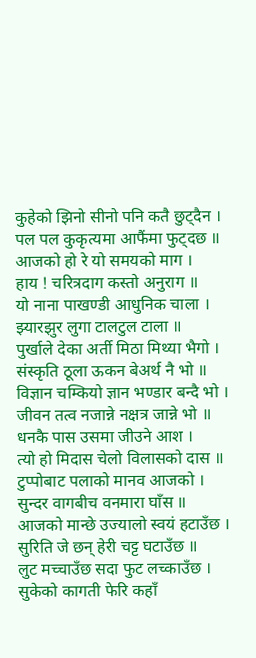कुहेको झिनो सीनो पनि कतै छुट्दैन ।
पल पल कुकृत्यमा आफैंमा फुट्दछ ॥
आजको हो रे यो समयको माग ।
हाय ! चरित्रदाग कस्तो अनुराग ॥
यो नाना पाखण्डी आधुनिक चाला ।
झ्यारझुर लुगा टालटुल टाला ॥
पुर्खाले देका अर्ती मिठा मिथ्या भैगो ।
संस्कृति ठूला ऊकन बेअर्थ नै भो ॥
विज्ञान चम्कियो ज्ञान भण्डार बन्दै भो ।
जीवन तत्व नजान्ने नक्षत्र जान्ने भो ॥
धनकै पास उसमा जीउने आश ।
त्यो हो मिदास चेलो विलासको दास ॥
टुप्पोबाट पलाको मानव आजको ।
सुन्दर वागबीच वनमारा घाँस ॥
आजको मान्छे उज्यालो स्वयं हटाउँछ ।
सुरिति जे छन् हेरी चट्ट घटाउँछ ॥
लुट मच्चाउँछ सदा फुट लच्काउँछ ।
सुकेको कागती फेरि कहाँ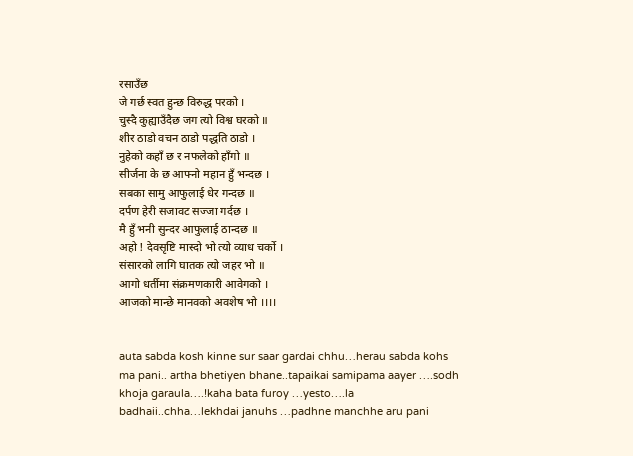रसाउँछ
जे गर्छ स्वत हुन्छ विरुद्ध परको ।
चुस्दै कुह्याउँदैछ जग त्यो विश्व घरको ॥
शीर ठाडो वचन ठाडो पद्धति ठाडो ।
नुहेको कहाँ छ र नफलेको हाँगो ॥
सीर्जना के छ आफ्नो महान हुँ भन्दछ ।
सबका सामु आफुलाई धेर गन्दछ ॥
दर्पण हेरी सजावट सज्जा गर्दछ ।
मै हुँ भनी सुन्दर आफुलाई ठान्दछ ॥
अहो ! देवसृष्टि मास्दो भो त्यो व्याध चर्को ।
संसारको लागि घातक त्यो जहर भो ॥
आगो धर्तीमा संक्रमणकारी आवेगको ।
आजको मान्छे मानवको अवशेष भो ।।।।


auta sabda kosh kinne sur saar gardai chhu…herau sabda kohs ma pani.. artha bhetiyen bhane..tapaikai samipama aayer ….sodh khoja garaula….!kaha bata furoy …yesto….la badhaii..chha…lekhdai januhs …padhne manchhe aru pani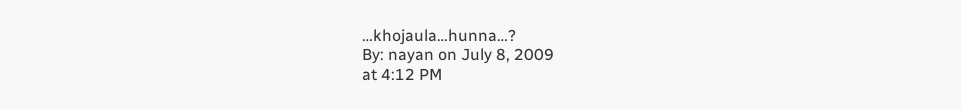…khojaula…hunna…?
By: nayan on July 8, 2009
at 4:12 PM